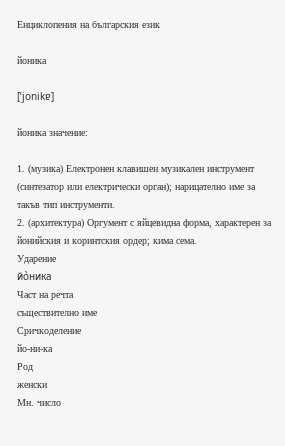Енциклопения на българския език

йоника

[ˈjonikɐ]

йоника значение:

1. (музика) Електронен клавишен музикален инструмент (синтезатор или електрически орган); нарицателно име за такъв тип инструменти.
2. (архитектура) Оргумент с яйцевидна форма, характерен за йонийския и коринтския ордер; кима сема.
Ударение
йо̀ника
Част на речта
съществително име
Сричкоделение
йо-ни-ка
Род
женски
Мн. число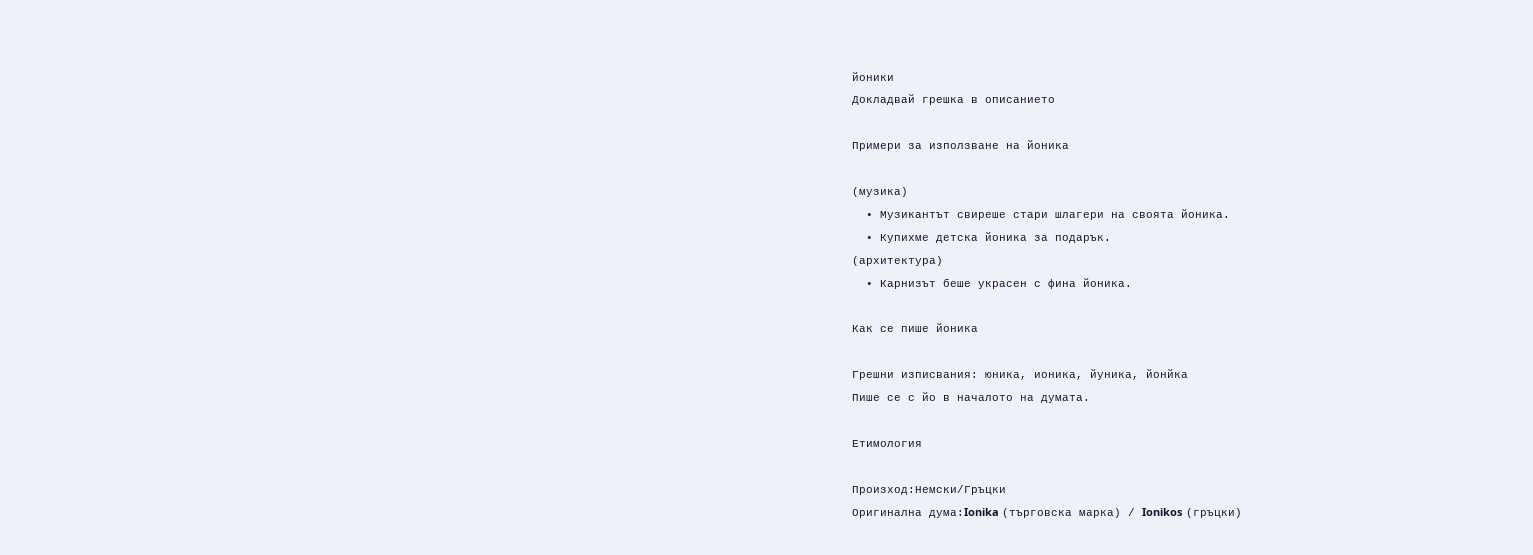йоники
Докладвай грешка в описанието

Примери за използване на йоника

(музика)
  • Музикантът свиреше стари шлагери на своята йоника.
  • Купихме детска йоника за подарък.
(архитектура)
  • Карнизът беше украсен с фина йоника.

Как се пише йоника

Грешни изписвания: юника, ионика, йуника, йонйка
Пише се с йо в началото на думата.

Етимология

Произход:Немски/Гръцки
Оригинална дума:Ionika (търговска марка) / Ionikos (гръцки)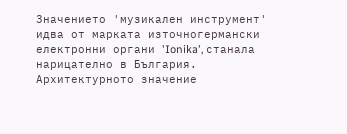Значението 'музикален инструмент' идва от марката източногермански електронни органи 'Ionika', станала нарицателно в България. Архитектурното значение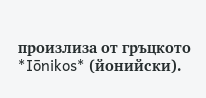произлиза от гръцкото *Iōnikos* (йонийски).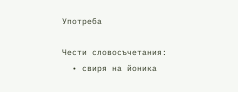Употреба

Чести словосъчетания:
  • свиря на йоника